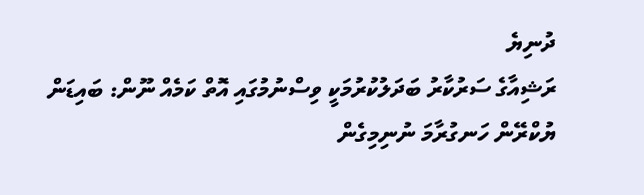ދުނިޔެ
ރަޝިއާގެ ސަރުކާރު ބަދަލުކުރުމަކީ ވިސްނުމުގައި އޮތް ކަމެއް ނޫން: ބައިޑަން
ޔުކްރޭން ހަނގުރާމަ ނުނިމިގެން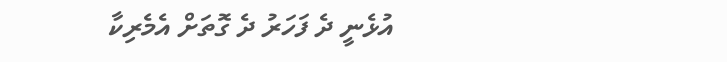އުޅެނީ ދެ ފަހަރު ދެ ގޮތަށް އެމެރިކާ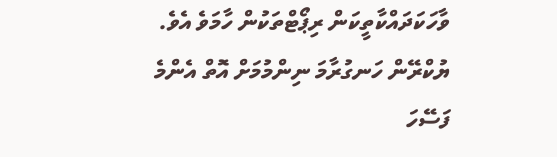ވާހަކަދައްކާތީކަން ރިޕޯޓްތަކުން ހާމަވެ އެވެ. ޔުކްރޭން ހަނގުރާމަ ނިންމުމަށް އޮތް އެންމެ ފަސޭހަ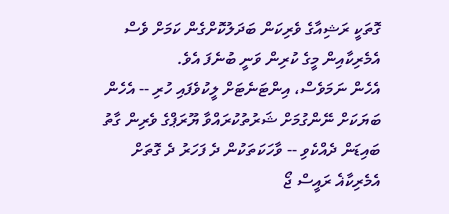ގޮތަކީ ރަޝިއާގެ ވެރިކަން ބަދަލުކޮށްގެން ކަމަށް ވެސް އެމެރިކާއިން މީގެ ކުރިން ވަނީ ބުނެފަ އެވެ.
އެހެން ނަމަވެސް، އިންޓަނެޓަށް ލީކުވެފައި ހުރި -- އެހެން ބަޔަކަށް ނޭންގުމަށް ޝަރުތުކުރައްވާ ޔޫރަޕްގެ ވެރިން ގާތު ބައިޑަން ދެއްކެވި -- ވާހަކަތަކުން ދެ ފަހަރު ދެ ގޮތަށް އެމެރިކާޣެ ރައީސް ޖޯ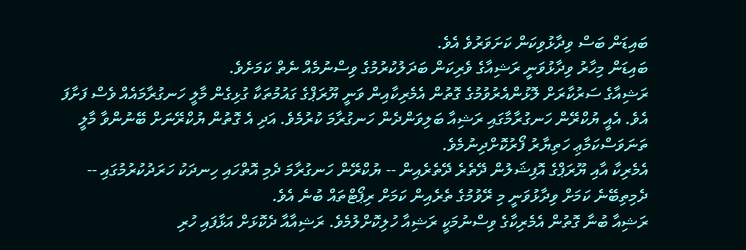ބައިޑަން ބަސް ވިދާޅުވިކަން ކަށަވަރުވެ އެވެ.
ބައިޑަން މިހާރު ވިދާޅުވަނީ ރަޝިއާގެ ވެރިކަން ބަދަލުކުރުމުގެ ވިސްނުމެއް ނެތް ކަމަށެވެ.
ރަޝިއާގެ ސަރުކާރަށް ލޮޅުންއެރުވުމުގެ ގޮތުން އެމެރިކާއިން ވަނީ ޔޫރަޕްގެ ގައުމުތަކާ ގުޅިގެން މާލީ ހަނގުރާމައެއް ވެސް ފަށާފަ އެވެ. އެއީ ޔުކްރޭން ހަނގުރާމާގައި ރަޝިއާ ބަލިވަންދެން ހަނގުރާމަ ކުރުމެވެ. އަދި އެ ގޮތުން ޔުކްރޭނަށް ބޭނުންވާ މާލީ ތަނަވަސްކަމާޢި ހަތިޔާރު ފޯރުކޮށްދިނުމެވެ.
އެމެރިކާ އާއި ޔޫރަޕްގެ އޮފިޝަލުން ދޭތެރެ ދޭތެރެއިން -- ޔުކްރޭން ހަނގުރާމަ ދެމި އޮތްހައި ހިނދަކު ހަރަދުކުރުމުގައި -- ދެމިތިބޭނެ ކަމަށް ވިދާޅުވަނީ މި ރޭވުމުގެ ތެރެއިން ކަމަށް ރިޕޯޓްތައް ބުނެ އެވެ.
ރަޝިއާ ބުނާ ގޮތުން އެމެރިކާގެ ވިސްނުމަކީ ރަޝިއާ ހުލިކޮށްލުމެވެ. ރަޝިއާއާ ދެކޮޅަށް އަޅާފައި ހުރި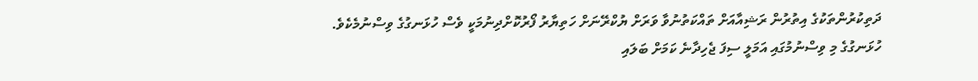ދަތިކުރުންތަކުގެ އިތުރުން ރަޝިއާއަށް ތައްކަތުނުވާ ވަރަށް ޔުކްރޭނަށް ހަތިޔާރު ފޯރުކޮށްދިނުމަކީ ވެސް ހުޅަނގުގެ ވިސްނުމެކެވެ.
ހުޅަނގުގެ މި ވިސްނުމުގައި އަމަލީ ސިފަ ޖެހިދާނެ ކަމަށް ބަލައި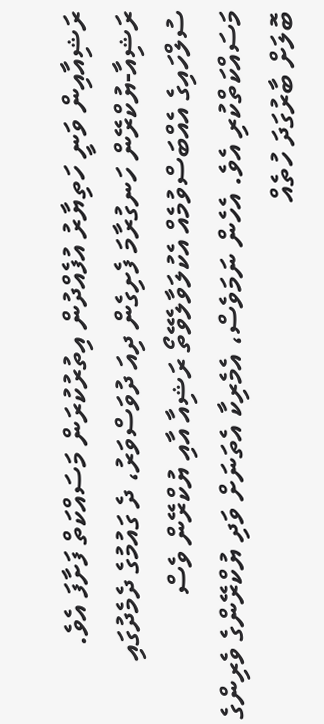ރަޝިއާއިން ވަނީ ހަތިޔާރު އުފެއްދުން އިތުރުކުރަން މަސައްކަތް ފަށާފަ އެވެ.
ރަޝިއާ-ޔުކްރޭން ހަނގުރާމަ ފެށިގެން ދިއަ ދުވަސްވަރު، ދެ ގައުމުގެ ދެމެދުގައި ސުލްހައިގެ އެއްބަސްވުމެއް އެކުލަވާލެވޭތޯ ރަޝިއާ އާއި ޔުކްރޭން ވެސް މަސައްކަތްކުރި އެވެ. އެހެން ނަމަވެސް، އެމެރިކާ އެތަނަށް ވަދި ޔުކްރޭންގެ ވެރިންގެ ބޮލަށް ބާރުގަދަ ހުތެއް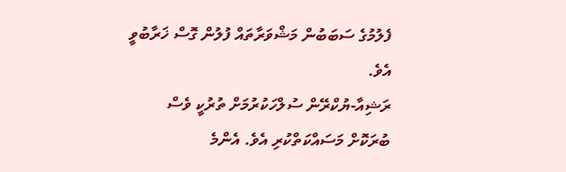ފެލުމުގެ ސަބަބުން މަޝްވަރާތައް ފުލުން ގޮސް ޚަރާބުވީ އެވެ.
ރަޝިއާ-ޔުކްރޭން ސުލްހަކުރުމަށް ތުރުކީ ވެސް ބުރަކޮށް މަސައްކަތްކުރި އެވެ. އެންމެ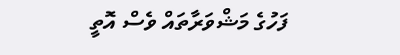ފަހުގެ މަޝްވަރާތައް ވެސް އޮތީ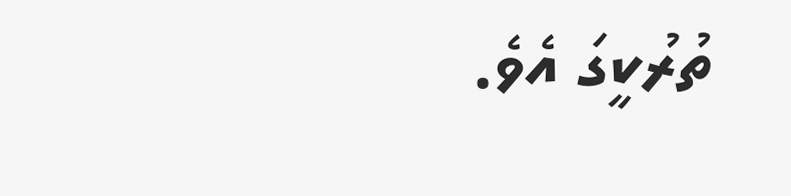ތުރުކީގަ އެވެ.